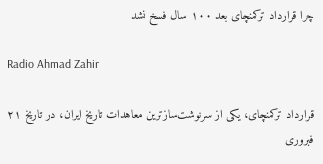چرا قرارداد ترکمنچای بعد ۱۰۰ سال فسخ نشد

Radio Ahmad Zahir

قرارداد ترکمنچای، یکی از سرنوشت‌سازترین معاهدات تاریخ ایران، در تاریخ ۲۱ فبروری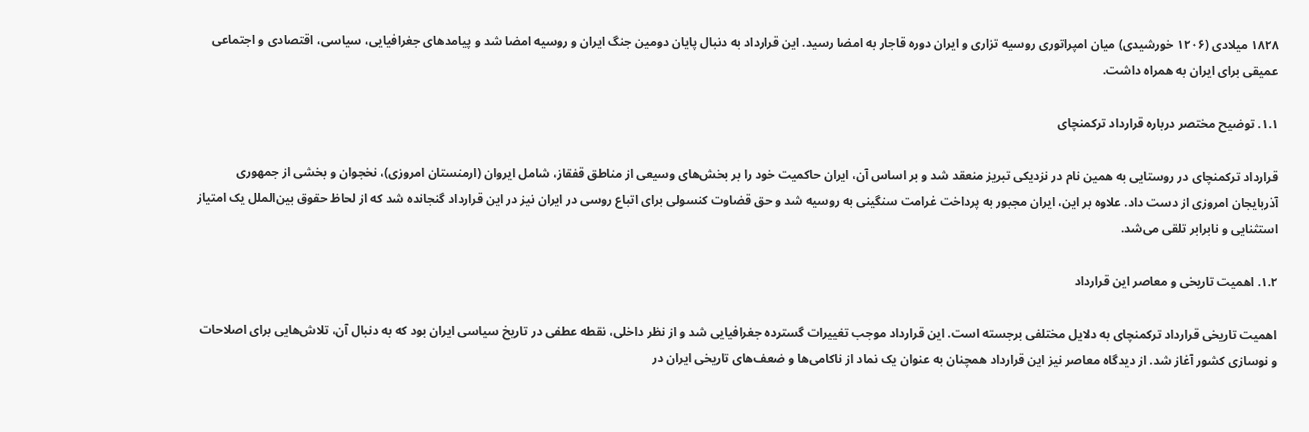۱۸۲۸ میلادی (۱۲۰۶ خورشیدی) میان امپراتوری روسیه تزاری و ایران دوره قاجار به امضا رسید. این قرارداد به دنبال پایان دومین جنگ ایران و روسیه امضا شد و پیامدهای جغرافیایی، سیاسی، اقتصادی و اجتماعی عمیقی برای ایران به همراه داشت.

۱.۱. توضیح مختصر درباره قرارداد ترکمنچای

قرارداد ترکمنچای در روستایی به همین نام در نزدیکی تبریز منعقد شد و بر اساس آن، ایران حاکمیت خود را بر بخش‌های وسیعی از مناطق قفقاز، شامل ایروان (ارمنستان امروزی)، نخجوان و بخشی از جمهوری آذربایجان امروزی از دست داد. علاوه بر این، ایران مجبور به پرداخت غرامت سنگینی به روسیه شد و حق قضاوت کنسولی برای اتباع روسی در ایران نیز در این قرارداد گنجانده شد که از لحاظ حقوق بین‌الملل یک امتیاز استثنایی و نابرابر تلقی می‌شد.

۱.۲. اهمیت تاریخی و معاصر این قرارداد

اهمیت تاریخی قرارداد ترکمنچای به دلایل مختلفی برجسته است. این قرارداد موجب تغییرات گسترده جغرافیایی شد و از نظر داخلی، نقطه عطفی در تاریخ سیاسی ایران بود که به دنبال آن، تلاش‌هایی برای اصلاحات و نوسازی کشور آغاز شد. از دیدگاه معاصر نیز این قرارداد همچنان به عنوان یک نماد از ناکامی‌ها و ضعف‌های تاریخی ایران در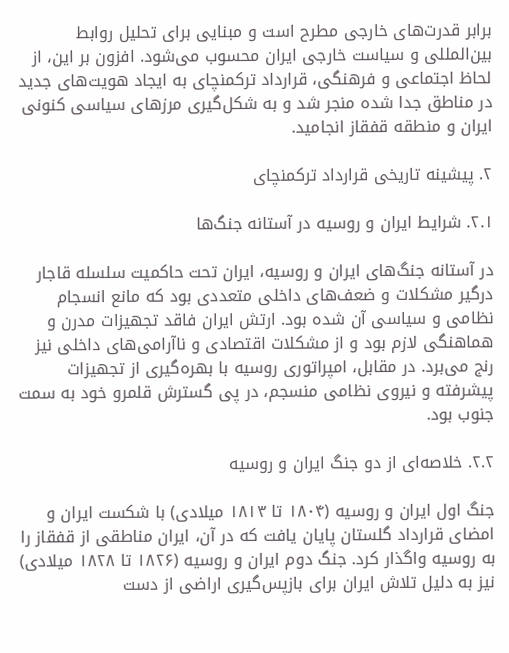برابر قدرت‌های خارجی مطرح است و مبنایی برای تحلیل روابط بین‌المللی و سیاست خارجی ایران محسوب می‌شود. افزون بر این، از لحاظ اجتماعی و فرهنگی، قرارداد ترکمنچای به ایجاد هویت‌های جدید در مناطق جدا شده منجر شد و به شکل‌گیری مرزهای سیاسی کنونی ایران و منطقه قفقاز انجامید.

۲. پیشینه تاریخی قرارداد ترکمنچای

۲.۱. شرایط ایران و روسیه در آستانه جنگ‌ها

در آستانه جنگ‌های ایران و روسیه، ایران تحت حاکمیت سلسله قاجار درگیر مشکلات و ضعف‌های داخلی متعددی بود که مانع انسجام نظامی و سیاسی آن شده بود. ارتش ایران فاقد تجهیزات مدرن و هماهنگی لازم بود و از مشکلات اقتصادی و ناآرامی‌های داخلی نیز رنج می‌برد. در مقابل، امپراتوری روسیه با بهره‌گیری از تجهیزات پیشرفته و نیروی نظامی منسجم، در پی گسترش قلمرو خود به سمت جنوب بود.

۲.۲. خلاصه‌ای از دو جنگ ایران و روسیه

جنگ اول ایران و روسیه (۱۸۰۴ تا ۱۸۱۳ میلادی) با شکست ایران و امضای قرارداد گلستان پایان یافت که در آن، ایران مناطقی از قفقاز را به روسیه واگذار کرد. جنگ دوم ایران و روسیه (۱۸۲۶ تا ۱۸۲۸ میلادی) نیز به دلیل تلاش ایران برای بازپس‌گیری اراضی از دست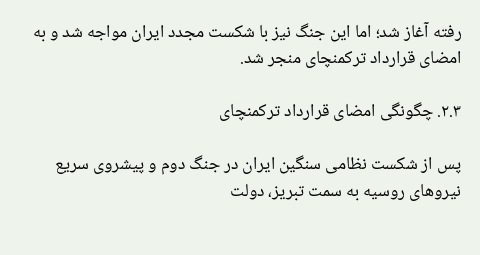رفته آغاز شد؛ اما این جنگ نیز با شکست مجدد ایران مواجه شد و به امضای قرارداد ترکمنچای منجر شد.

۲.۳. چگونگی امضای قرارداد ترکمنچای

پس از شکست نظامی سنگین ایران در جنگ دوم و پیشروی سریع نیروهای روسیه به سمت تبریز، دولت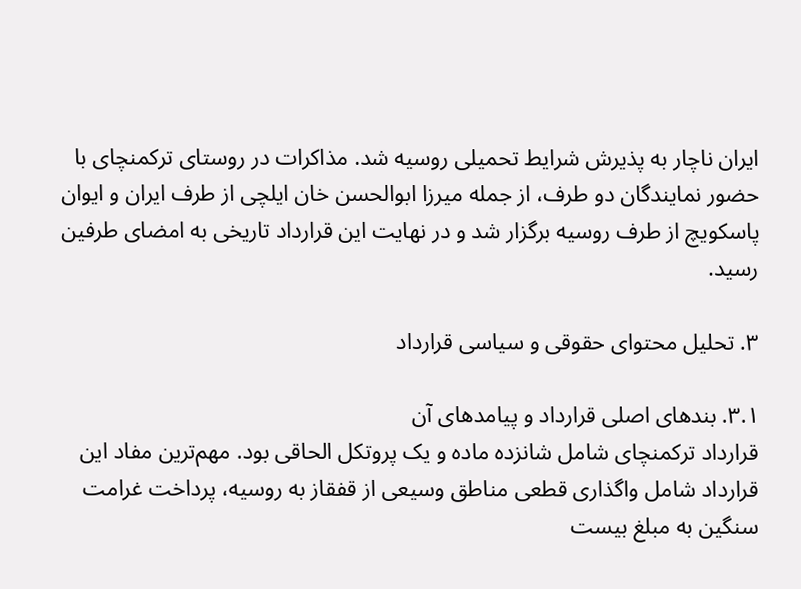ایران ناچار به پذیرش شرایط تحمیلی روسیه شد. مذاکرات در روستای ترکمنچای با حضور نمایندگان دو طرف، از جمله میرزا ابوالحسن خان ایلچی از طرف ایران و ایوان پاسکویچ از طرف روسیه برگزار شد و در نهایت این قرارداد تاریخی به امضای طرفین رسید.

۳. تحلیل محتوای حقوقی و سیاسی قرارداد

۳.۱. بندهای اصلی قرارداد و پیامدهای آن
قرارداد ترکمنچای شامل شانزده ماده و یک پروتکل الحاقی بود. مهم‌ترین مفاد این قرارداد شامل واگذاری قطعی مناطق وسیعی از قفقاز به روسیه، پرداخت غرامت سنگین به مبلغ بیست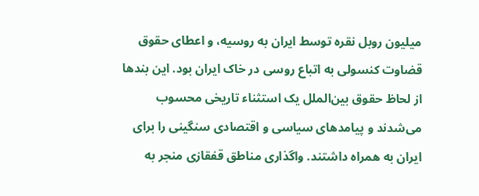میلیون روبل نقره توسط ایران به روسیه، و اعطای حقوق قضاوت کنسولی به اتباع روسی در خاک ایران بود. این بندها از لحاظ حقوق بین‌الملل یک استثناء تاریخی محسوب می‌شدند و پیامدهای سیاسی و اقتصادی سنگینی را برای ایران به همراه داشتند. واگذاری مناطق قفقازی منجر به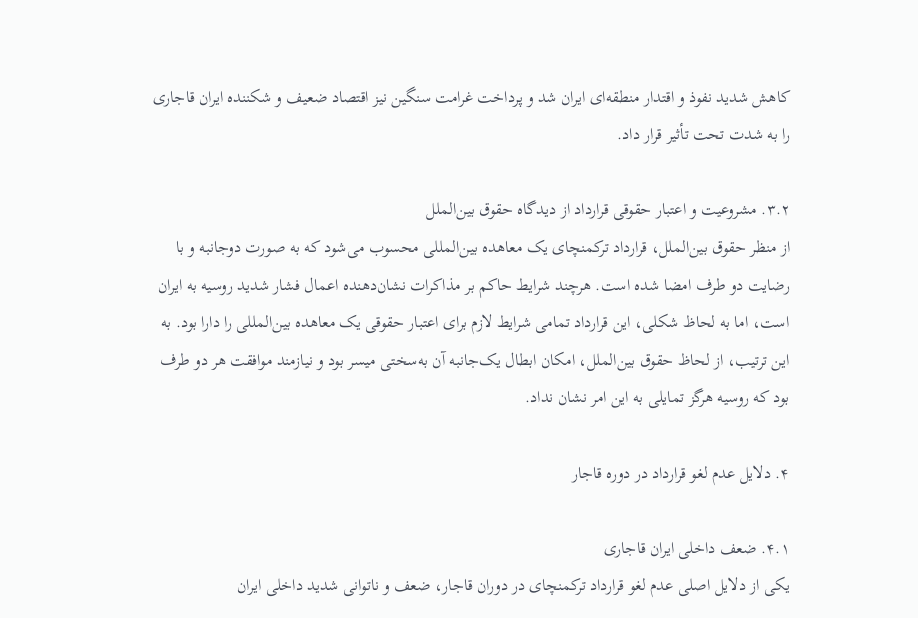کاهش شدید نفوذ و اقتدار منطقه‌ای ایران شد و پرداخت غرامت سنگین نیز اقتصاد ضعیف و شکننده ایران قاجاری را به شدت تحت تأثیر قرار داد.

۳.۲. مشروعیت و اعتبار حقوقی قرارداد از دیدگاه حقوق بین‌الملل
از منظر حقوق بین‌الملل، قرارداد ترکمنچای یک معاهده بین‌المللی محسوب می‌شود که به صورت دوجانبه و با رضایت دو طرف امضا شده است. هرچند شرایط حاکم بر مذاکرات نشان‌دهنده اعمال فشار شدید روسیه به ایران است، اما به لحاظ شکلی، این قرارداد تمامی شرایط لازم برای اعتبار حقوقی یک معاهده بین‌المللی را دارا بود. به این ترتیب، از لحاظ حقوق بین‌الملل، امکان ابطال یک‌جانبه آن به‌سختی میسر بود و نیازمند موافقت هر دو طرف بود که روسیه هرگز تمایلی به این امر نشان نداد.

۴. دلایل عدم لغو قرارداد در دوره قاجار

۴.۱. ضعف داخلی ایران قاجاری
یکی از دلایل اصلی عدم لغو قرارداد ترکمنچای در دوران قاجار، ضعف و ناتوانی شدید داخلی ایران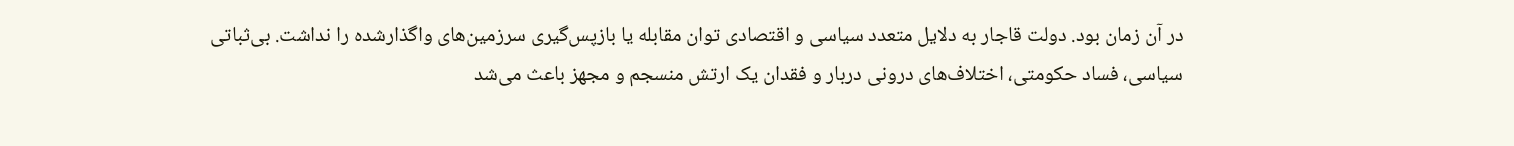در آن زمان بود. دولت قاجار به دلایل متعدد سیاسی و اقتصادی توان مقابله یا بازپس‌گیری سرزمین‌های واگذارشده را نداشت. بی‌ثباتی سیاسی، فساد حکومتی، اختلاف‌های درونی دربار و فقدان یک ارتش منسجم و مجهز باعث می‌شد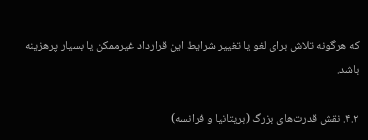که هرگونه تلاش برای لغو یا تغییر شرایط این قرارداد غیرممکن یا بسیار پرهزینه باشد.

۴.۲. نقش قدرت‌های بزرگ (بریتانیا و فرانسه)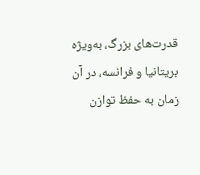قدرت‌های بزرگ، به‌ویژه بریتانیا و فرانسه، در آن زمان به حفظ توازن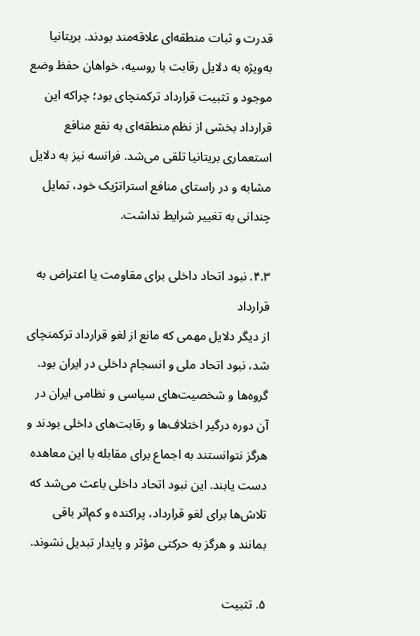قدرت و ثبات منطقه‌ای علاقه‌مند بودند. بریتانیا به‌ویژه به دلایل رقابت با روسیه، خواهان حفظ وضع موجود و تثبیت قرارداد ترکمنچای بود؛ چراکه این قرارداد بخشی از نظم منطقه‌ای به نفع منافع استعماری بریتانیا تلقی می‌شد. فرانسه نیز به دلایل مشابه و در راستای منافع استراتژیک خود، تمایل چندانی به تغییر شرایط نداشت.

۴.۳. نبود اتحاد داخلی برای مقاومت یا اعتراض به قرارداد
از دیگر دلایل مهمی که مانع از لغو قرارداد ترکمنچای شد، نبود اتحاد ملی و انسجام داخلی در ایران بود. گروه‌ها و شخصیت‌های سیاسی و نظامی ایران در آن دوره درگیر اختلاف‌ها و رقابت‌های داخلی بودند و هرگز نتوانستند به اجماع برای مقابله با این معاهده دست یابند. این نبود اتحاد داخلی باعث می‌شد که تلاش‌ها برای لغو قرارداد، پراکنده و کم‌اثر باقی بمانند و هرگز به حرکتی مؤثر و پایدار تبدیل نشوند.

۵. تثبیت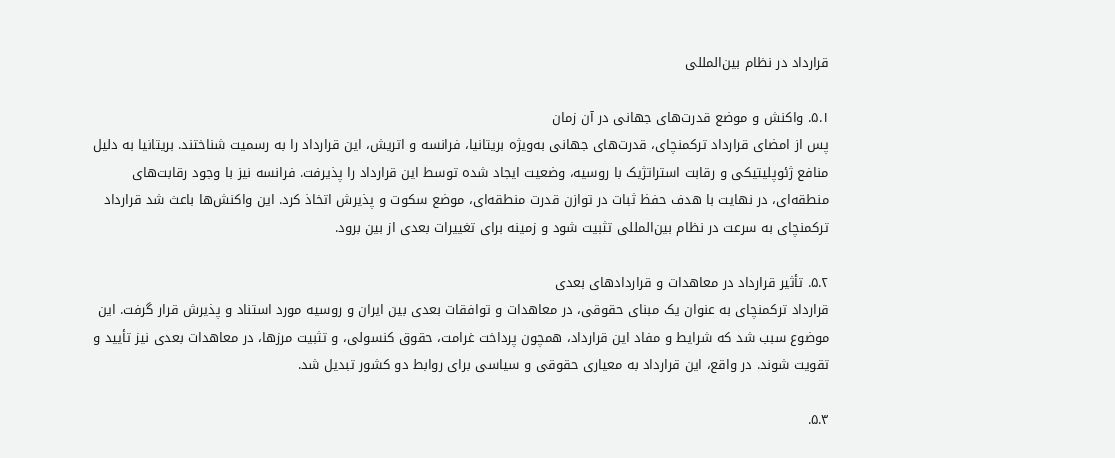قرارداد در نظام بین‌المللی

۵.۱. واکنش و موضع قدرت‌های جهانی در آن زمان
پس از امضای قرارداد ترکمنچای، قدرت‌های جهانی به‌ویژه بریتانیا، فرانسه و اتریش، این قرارداد را به رسمیت شناختند. بریتانیا به دلیل منافع ژئوپلیتیکی و رقابت استراتژیک با روسیه، وضعیت ایجاد شده توسط این قرارداد را پذیرفت. فرانسه نیز با وجود رقابت‌های منطقه‌ای، در نهایت با هدف حفظ ثبات در توازن قدرت منطقه‌ای، موضع سکوت و پذیرش اتخاذ کرد. این واکنش‌ها باعث شد قرارداد ترکمنچای به سرعت در نظام بین‌المللی تثبیت شود و زمینه برای تغییرات بعدی از بین برود.

۵.۲. تأثیر قرارداد در معاهدات و قراردادهای بعدی
قرارداد ترکمنچای به عنوان یک مبنای حقوقی، در معاهدات و توافقات بعدی بین ایران و روسیه مورد استناد و پذیرش قرار گرفت. این موضوع سبب شد که شرایط و مفاد این قرارداد، همچون پرداخت غرامت، حقوق کنسولی، و تثبیت مرزها، در معاهدات بعدی نیز تأیید و تقویت شوند. در واقع، این قرارداد به معیاری حقوقی و سیاسی برای روابط دو کشور تبدیل شد.

۵.۳.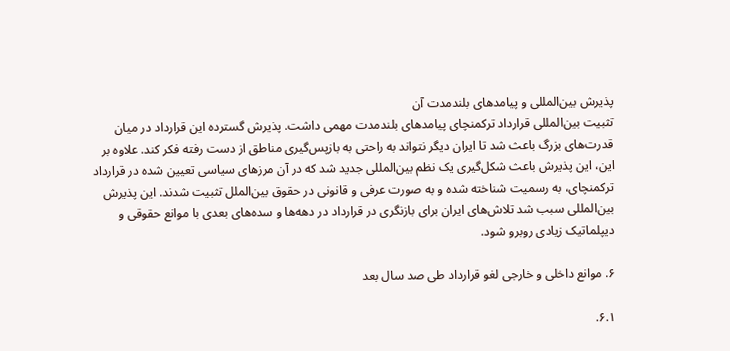پذیرش بین‌المللی و پیامدهای بلندمدت آن
تثبیت بین‌المللی قرارداد ترکمنچای پیامدهای بلندمدت مهمی داشت. پذیرش گسترده این قرارداد در میان قدرت‌های بزرگ باعث شد تا ایران دیگر نتواند به راحتی به بازپس‌گیری مناطق از دست رفته فکر کند. علاوه بر این، این پذیرش باعث شکل‌گیری یک نظم بین‌المللی جدید شد که در آن مرزهای سیاسی تعیین شده در قرارداد ترکمنچای، به رسمیت شناخته شده و به صورت عرفی و قانونی در حقوق بین‌الملل تثبیت شدند. این پذیرش بین‌المللی سبب شد تلاش‌های ایران برای بازنگری در قرارداد در دهه‌ها و سده‌های بعدی با موانع حقوقی و دیپلماتیک زیادی روبرو شود.

۶. موانع داخلی و خارجی لغو قرارداد طی صد سال بعد

۶.۱.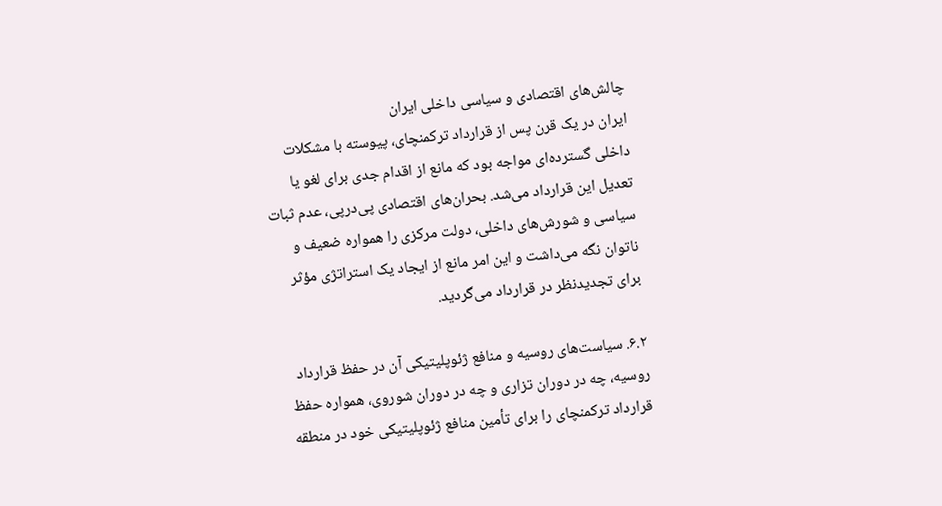چالش‌های اقتصادی و سیاسی داخلی ایران
ایران در یک قرن پس از قرارداد ترکمنچای، پیوسته با مشکلات داخلی گسترده‌ای مواجه بود که مانع از اقدام جدی برای لغو یا تعدیل این قرارداد می‌شد. بحران‌های اقتصادی پی‌درپی، عدم ثبات سیاسی و شورش‌های داخلی، دولت مرکزی را همواره ضعیف و ناتوان نگه می‌داشت و این امر مانع از ایجاد یک استراتژی مؤثر برای تجدیدنظر در قرارداد می‌گردید.

۶.۲. سیاست‌های روسیه و منافع ژئوپلیتیکی آن در حفظ قرارداد
روسیه، چه در دوران تزاری و چه در دوران شوروی، همواره حفظ قرارداد ترکمنچای را برای تأمین منافع ژئوپلیتیکی خود در منطقه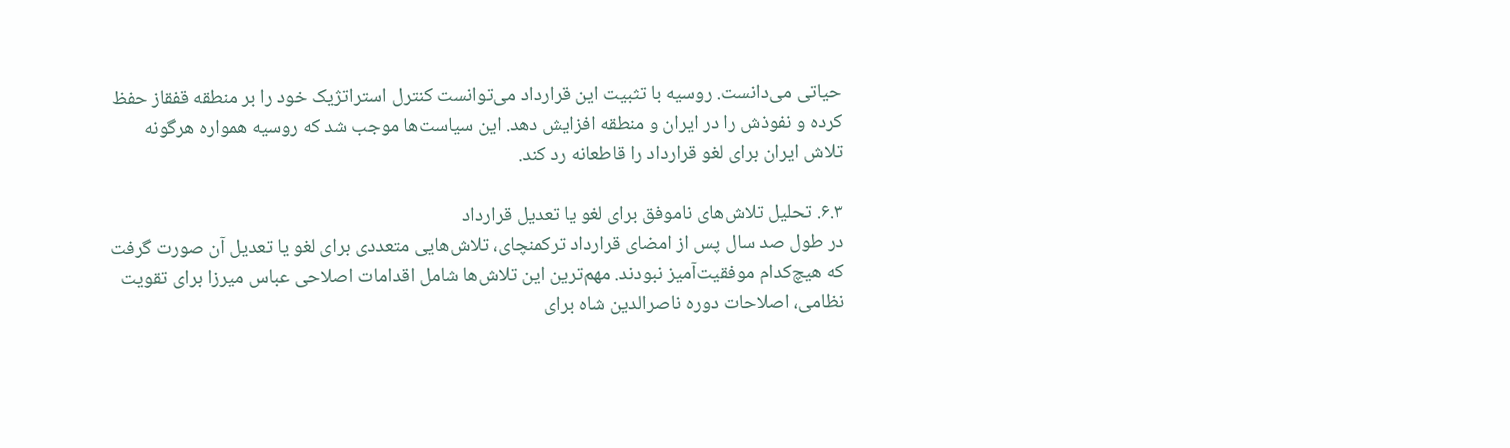حیاتی می‌دانست. روسیه با تثبیت این قرارداد می‌توانست کنترل استراتژیک خود را بر منطقه قفقاز حفظ کرده و نفوذش را در ایران و منطقه افزایش دهد. این سیاست‌ها موجب شد که روسیه همواره هرگونه تلاش ایران برای لغو قرارداد را قاطعانه رد کند.

۶.۳. تحلیل تلاش‌های ناموفق برای لغو یا تعدیل قرارداد
در طول صد سال پس از امضای قرارداد ترکمنچای، تلاش‌هایی متعددی برای لغو یا تعدیل آن صورت گرفت که هیچ‌کدام موفقیت‌آمیز نبودند. مهم‌ترین این تلاش‌ها شامل اقدامات اصلاحی عباس میرزا برای تقویت نظامی، اصلاحات دوره ناصرالدین شاه برای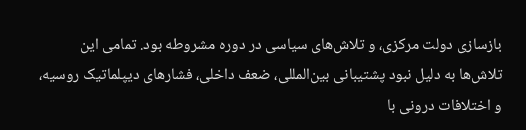بازسازی دولت مرکزی، و تلاش‌های سیاسی در دوره مشروطه بود. تمامی این تلاش‌ها به دلیل نبود پشتیبانی بین‌المللی، ضعف داخلی، فشارهای دیپلماتیک روسیه، و اختلافات درونی با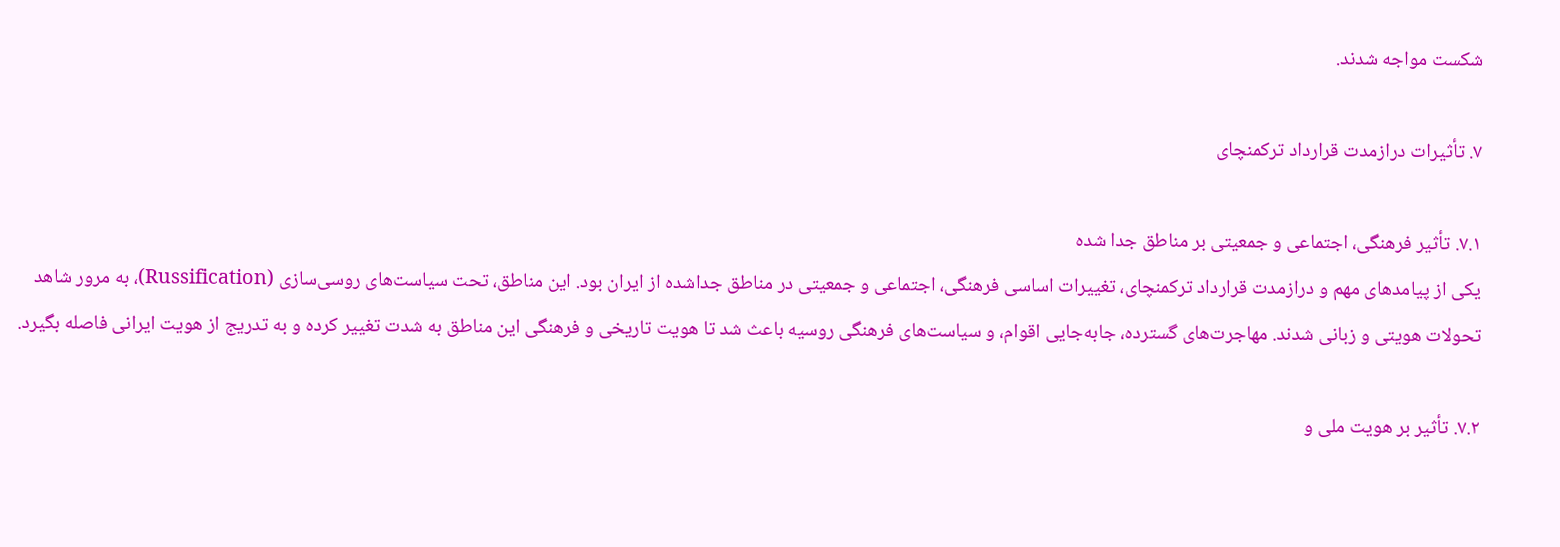شکست مواجه شدند.

۷. تأثیرات درازمدت قرارداد ترکمنچای

۷.۱. تأثیر فرهنگی، اجتماعی و جمعیتی بر مناطق جدا شده
یکی از پیامدهای مهم و درازمدت قرارداد ترکمنچای، تغییرات اساسی فرهنگی، اجتماعی و جمعیتی در مناطق جداشده از ایران بود. این مناطق، تحت سیاست‌های روسی‌سازی (Russification)، به مرور شاهد تحولات هویتی و زبانی شدند. مهاجرت‌های گسترده، جابه‌جایی اقوام، و سیاست‌های فرهنگی روسیه باعث شد تا هویت تاریخی و فرهنگی این مناطق به شدت تغییر کرده و به تدریج از هویت ایرانی فاصله بگیرد.

۷.۲. تأثیر بر هویت ملی و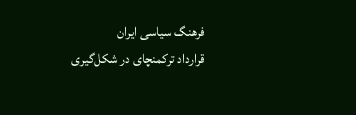فرهنگ سیاسی ایران
قرارداد ترکمنچای در شکل‌گیری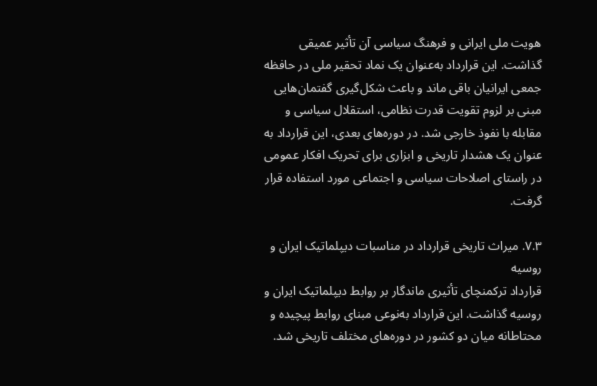هویت ملی ایرانی و فرهنگ سیاسی آن تأثیر عمیقی گذاشت. این قرارداد به‌عنوان یک نماد تحقیر ملی در حافظه جمعی ایرانیان باقی ماند و باعث شکل‌گیری گفتمان‌هایی مبنی بر لزوم تقویت قدرت نظامی، استقلال سیاسی و مقابله با نفوذ خارجی شد. در دوره‌های بعدی، این قرارداد به عنوان یک هشدار تاریخی و ابزاری برای تحریک افکار عمومی در راستای اصلاحات سیاسی و اجتماعی مورد استفاده قرار گرفت.

۷.۳. میراث تاریخی قرارداد در مناسبات دیپلماتیک ایران و روسیه
قرارداد ترکمنچای تأثیری ماندگار بر روابط دیپلماتیک ایران و روسیه گذاشت. این قرارداد به‌نوعی مبنای روابط پیچیده و محتاطانه میان دو کشور در دوره‌های مختلف تاریخی شد.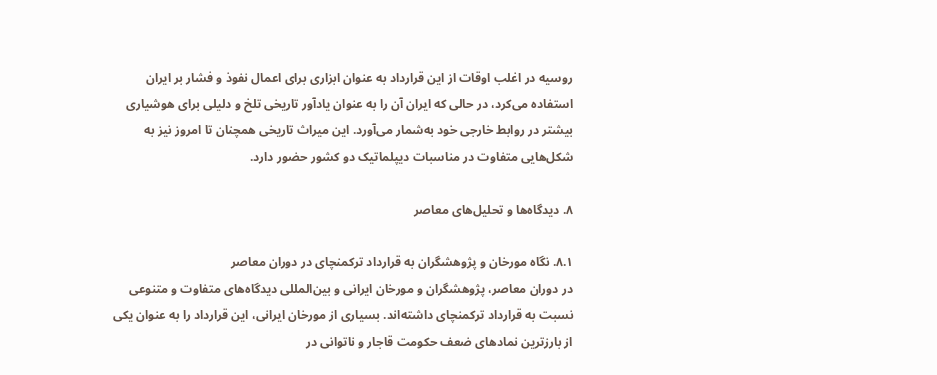روسیه در اغلب اوقات از این قرارداد به عنوان ابزاری برای اعمال نفوذ و فشار بر ایران استفاده می‌کرد، در حالی که ایران آن را به عنوان یادآور تاریخی تلخ و دلیلی برای هوشیاری بیشتر در روابط خارجی خود به‌شمار می‌آورد. این میراث تاریخی همچنان تا امروز نیز به شکل‌هایی متفاوت در مناسبات دیپلماتیک دو کشور حضور دارد.

۸. دیدگاه‌ها و تحلیل‌های معاصر

۸.۱. نگاه مورخان و پژوهشگران به قرارداد ترکمنچای در دوران معاصر
در دوران معاصر، پژوهشگران و مورخان ایرانی و بین‌المللی دیدگاه‌های متفاوت و متنوعی نسبت به قرارداد ترکمنچای داشته‌اند. بسیاری از مورخان ایرانی، این قرارداد را به عنوان یکی از بارزترین نمادهای ضعف حکومت قاجار و ناتوانی در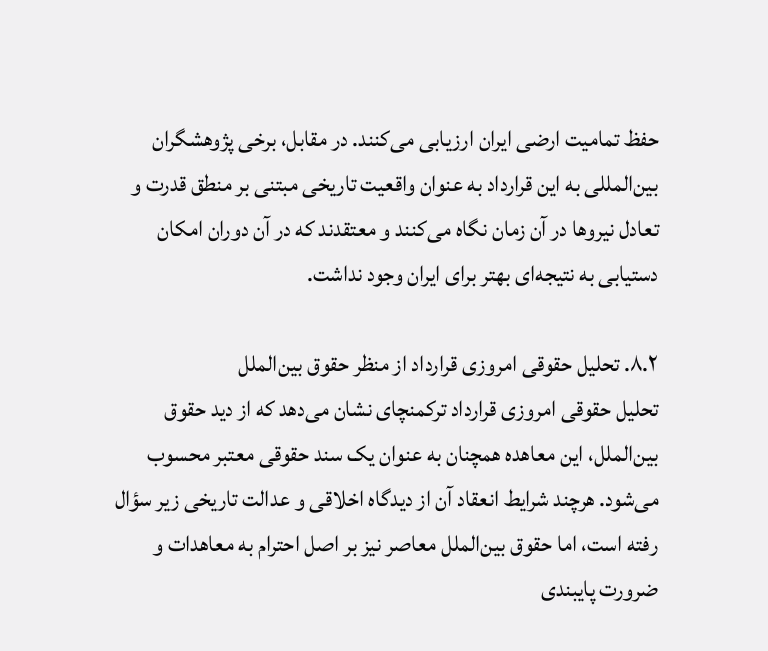حفظ تمامیت ارضی ایران ارزیابی می‌کنند. در مقابل، برخی پژوهشگران بین‌المللی به این قرارداد به عنوان واقعیت تاریخی مبتنی بر منطق قدرت و تعادل نیروها در آن زمان نگاه می‌کنند و معتقدند که در آن دوران امکان دستیابی به نتیجه‌ای بهتر برای ایران وجود نداشت.

۸.۲. تحلیل حقوقی امروزی قرارداد از منظر حقوق بین‌الملل
تحلیل حقوقی امروزی قرارداد ترکمنچای نشان می‌دهد که از دید حقوق بین‌الملل، این معاهده همچنان به عنوان یک سند حقوقی معتبر محسوب می‌شود. هرچند شرایط انعقاد آن از دیدگاه اخلاقی و عدالت تاریخی زیر سؤال رفته است، اما حقوق بین‌الملل معاصر نیز بر اصل احترام به معاهدات و ضرورت پایبندی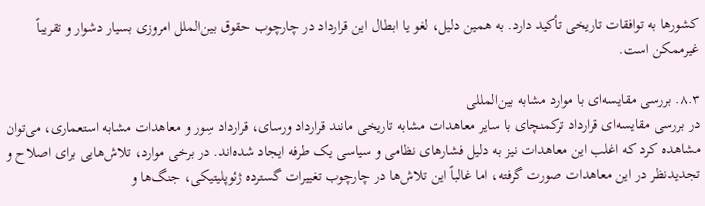کشورها به توافقات تاریخی تأکید دارد. به همین دلیل، لغو یا ابطال این قرارداد در چارچوب حقوق بین‌الملل امروزی بسیار دشوار و تقریباً غیرممکن است.

۸.۳. بررسی مقایسه‌ای با موارد مشابه بین‌المللی
در بررسی مقایسه‌ای قرارداد ترکمنچای با سایر معاهدات مشابه تاریخی مانند قرارداد ورسای، قرارداد سِور و معاهدات مشابه استعماری، می‌توان مشاهده کرد که اغلب این معاهدات نیز به دلیل فشارهای نظامی و سیاسی یک طرفه ایجاد شده‌اند. در برخی موارد، تلاش‌هایی برای اصلاح و تجدیدنظر در این معاهدات صورت گرفته، اما غالباً این تلاش‌ها در چارچوب تغییرات گسترده ژئوپلیتیکی، جنگ‌ها و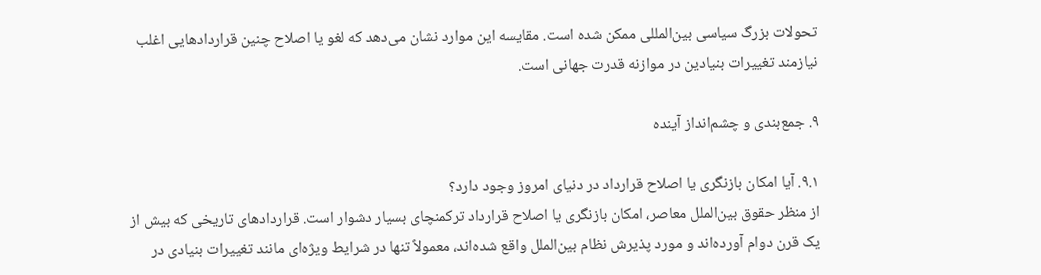تحولات بزرگ سیاسی بین‌المللی ممکن شده است. مقایسه این موارد نشان می‌دهد که لغو یا اصلاح چنین قراردادهایی اغلب نیازمند تغییرات بنیادین در موازنه قدرت جهانی است.

۹. جمع‌بندی و چشم‌انداز آینده

۹.۱. آیا امکان بازنگری یا اصلاح قرارداد در دنیای امروز وجود دارد؟
از منظر حقوق بین‌الملل معاصر، امکان بازنگری یا اصلاح قرارداد ترکمنچای بسیار دشوار است. قراردادهای تاریخی که بیش از یک قرن دوام آورده‌اند و مورد پذیرش نظام بین‌الملل واقع شده‌اند، معمولاً تنها در شرایط ویژه‌ای مانند تغییرات بنیادی در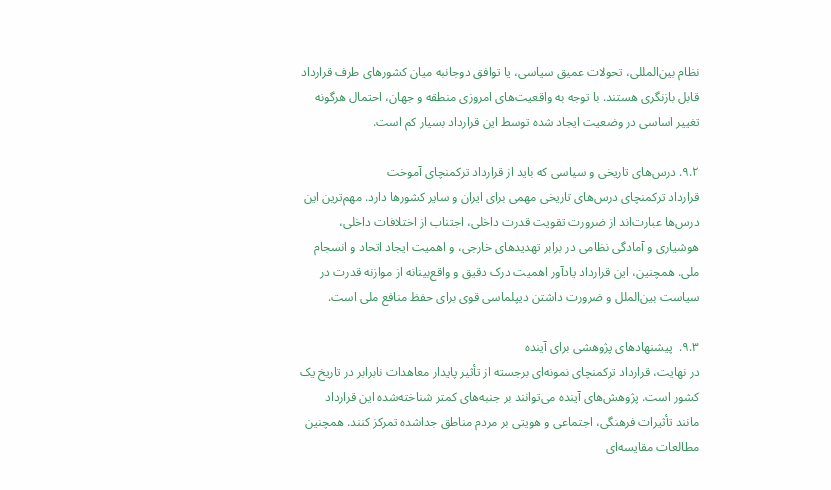نظام بین‌المللی، تحولات عمیق سیاسی، یا توافق دوجانبه میان کشورهای طرف قرارداد قابل بازنگری هستند. با توجه به واقعیت‌های امروزی منطقه و جهان، احتمال هرگونه تغییر اساسی در وضعیت ایجاد شده توسط این قرارداد بسیار کم است.

۹.۲. درس‌های تاریخی و سیاسی که باید از قرارداد ترکمنچای آموخت
قرارداد ترکمنچای درس‌های تاریخی مهمی برای ایران و سایر کشورها دارد. مهم‌ترین این درس‌ها عبارت‌اند از ضرورت تقویت قدرت داخلی، اجتناب از اختلافات داخلی، هوشیاری و آمادگی نظامی در برابر تهدیدهای خارجی، و اهمیت ایجاد اتحاد و انسجام ملی. همچنین، این قرارداد یادآور اهمیت درک دقیق و واقع‌بینانه از موازنه قدرت در سیاست بین‌الملل و ضرورت داشتن دیپلماسی قوی برای حفظ منافع ملی است.

۹.۳.  پیشنهادهای پژوهشی برای آینده
در نهایت، قرارداد ترکمنچای نمونه‌ای برجسته از تأثیر پایدار معاهدات نابرابر در تاریخ یک کشور است. پژوهش‌های آینده می‌توانند بر جنبه‌های کمتر شناخته‌شده این قرارداد مانند تأثیرات فرهنگی، اجتماعی و هویتی بر مردم مناطق جداشده تمرکز کنند. همچنین مطالعات مقایسه‌ای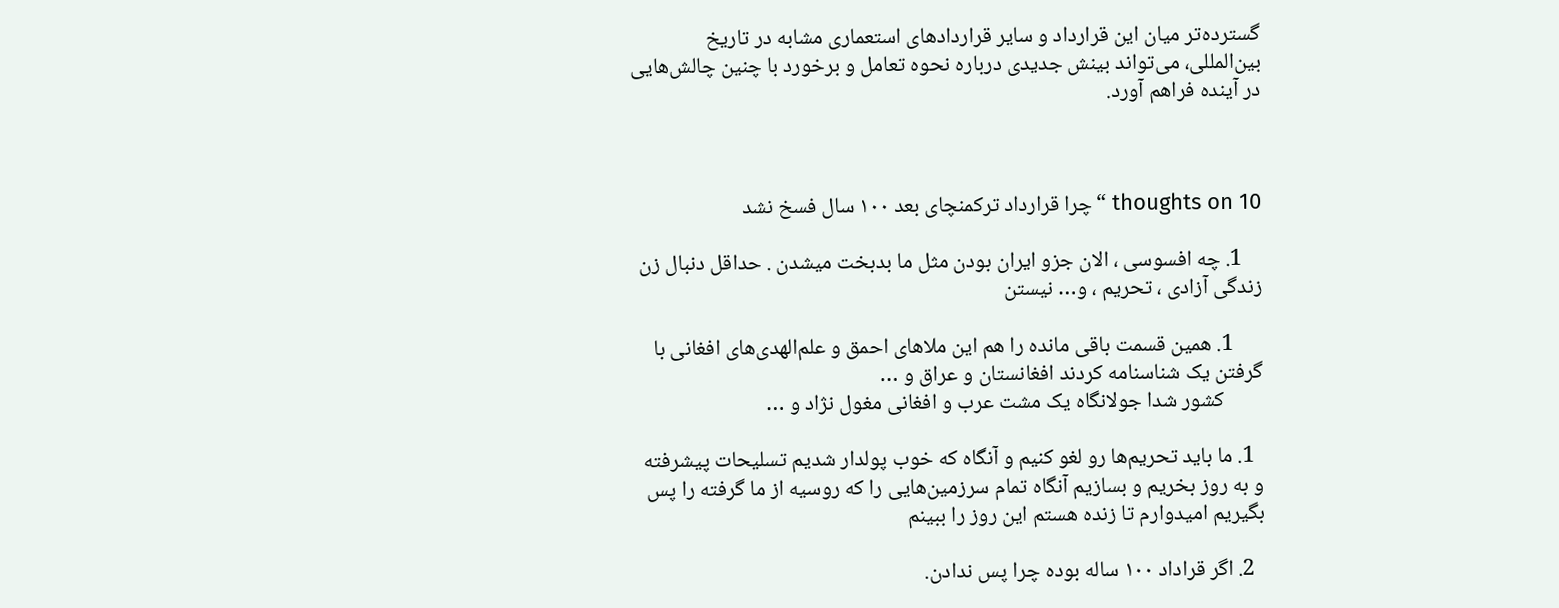گسترده‌تر میان این قرارداد و سایر قراردادهای استعماری مشابه در تاریخ بین‌المللی، می‌تواند بینش جدیدی درباره نحوه تعامل و برخورد با چنین چالش‌هایی در آینده فراهم آورد.



10 thoughts on “چرا قرارداد ترکمنچای بعد ۱۰۰ سال فسخ نشد

    1. چه افسوسی ، الان جزو ایران بودن مثل ما بدبخت میشدن . حداقل دنبال زن زندگی آزادی ، تحریم ، و… نیستن

      1. همین قسمت باقی مانده را هم این ملاهای احمق و علم‌الهدی‌های افغانی با گرفتن یک شناسنامه کردند افغانستان و عراق و …
        کشور شدا جولانگاه یک مشت عرب و افغانی مغول نژاد و …

  1. ما باید تحریم‌ها رو لغو کنیم و آنگاه که خوب پولدار شدیم تسلیحات پیشرفته و به روز بخریم و بسازیم آنگاه تمام سرزمین‌هایی را که روسیه از ما گرفته را پس بگیریم امیدوارم تا زنده هستم این روز را ببینم

  2. اگر قراداد ۱۰۰ ساله بوده چرا پس ندادن.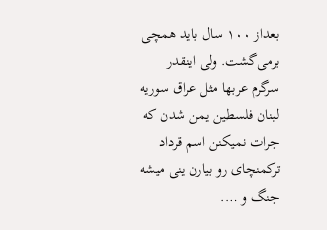بعداز ۱۰۰ سال باید همچی برمی‌گشت. ولی اینقدر سرگرم عربها مثل عراق سوریه لبنان فلسطین یمن شدن که جرات نمیکنن اسم قرداد ترکمنچای رو بیارن ینی میشه جنگ و ….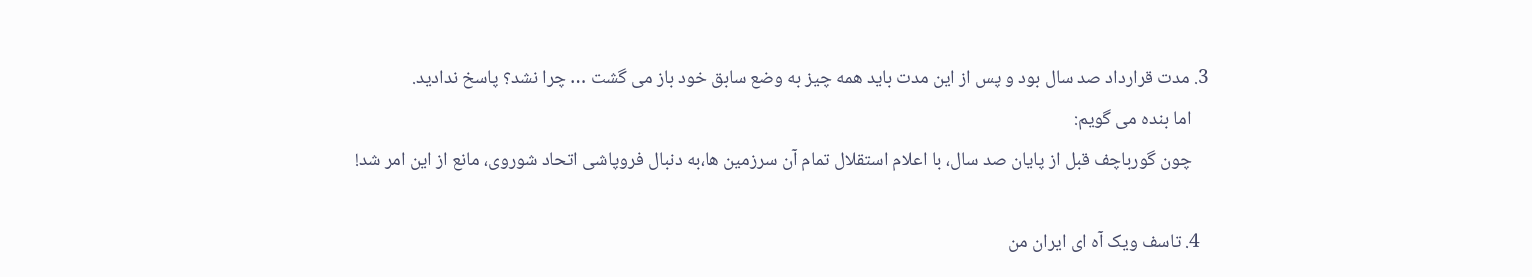3. مدت قرارداد صد سال بود و پس از این مدت باید همه چیز به وضع سابق خود باز می گشت … چرا نشد؟ پاسخ ندادید.
    اما بنده می گویم:
    چون گورباچف قبل از پایان صد سال، با اعلام استقلال تمام آن سرزمین ها،به دنبال فروپاشی اتحاد شوروی، مانع از این امر شد!

  4. تاسف ویک آه ای ایران من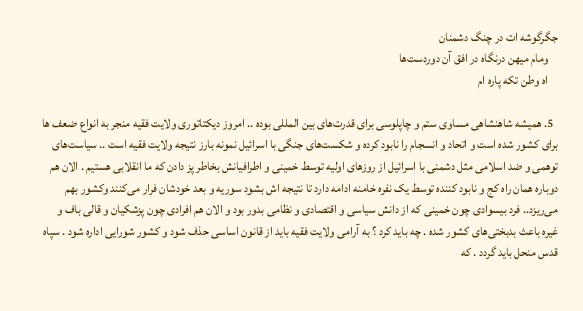جگرگوشه ات در چنگ دشمنان
    ومام میهن درنگاه در افق آن دوردست‌ها
    اه وطن تکه پاره ام

  5. همیشه شاهنشاهی مساوی ستم و چاپلوسی برای قدرت‌های بین المللی بوده .. امروز دیکتاتوری ولایت فقیه منجر به انواع ضعف ها برای کشور شده است و اتحاد و انسجام را نابود کرده و شکست‌های جنگی با اسرائیل نمونه بارز نتیجه ولایت فقیه است .. سیاست‌های توهمی و ضد اسلامی مثل دشمنی با اسرائیل از روزهای اولیه توسط خمینی و اطرافیانش بخاطر پز دادن که ما انقلابی هستیم . الان هم دوباره همان راه کج و نابود کننده توسط یک نفره خامنه ادامه دارد تا نتیجه اش بشود سوریه و بعد خودشان فرار می‌کنند و‌کشور بهم می‌ریزد.. فرد بیسوادی چون خمینی که از دانش سیاسی و اقتصادی و نظامی بدور بود و الان هم افرادی چون پزشکیان و قالی باف و غیره باعث بدبختی‌های کشور شده . چه باید کرد ؟ به آرامی ولایت فقیه باید از قانون اساسی حذف شود و کشور شورایی اداره شود . سپاه قدس منحل باید گردد . که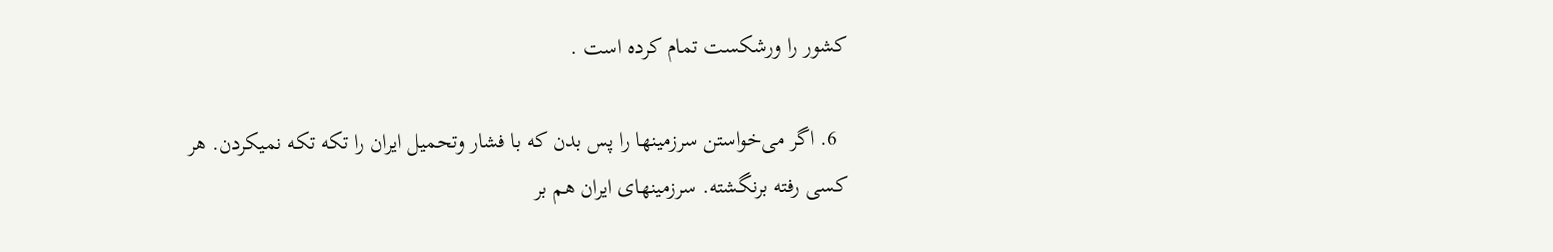کشور را ورشکست تمام کرده است .

  6. اگر می‌خواستن سرزمینها را پس بدن که با فشار وتحمیل ایران را تکه تکه نمیکردن. هر کسی رفته برنگشته. سرزمینهای ایران هم بر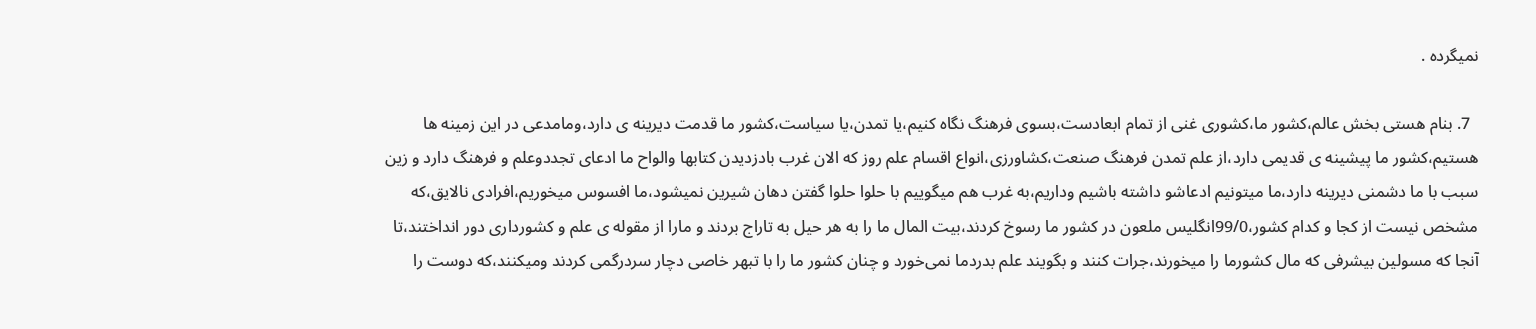نمیگرده .

  7. بنام هستی بخش عالم،کشور ما،کشوری غنی از تمام ابعادست،بسوی فرهنگ نگاه کنیم،یا تمدن،یا سیاست،کشور ما قدمت دیرینه ی دارد،ومامدعی در این زمینه ها هستیم،کشور ما پیشینه ی قدیمی دارد،از علم تمدن فرهنگ صنعت،کشاورزی،انواع اقسام علم روز که الان غرب بادزدیدن کتابها والواح ما ادعای تجددوعلم و فرهنگ دارد و زین سبب با ما دشمنی دیرینه دارد،ما میتونیم ادعاشو داشته باشیم وداریم،به غرب هم میگوییم با حلوا حلوا گفتن دهان شیرین نمیشود،ما افسوس میخوریم،افرادی نالایق،که مشخص نیست از کجا و کدام کشور،99/0انگلیس ملعون در کشور ما رسوخ کردند،بیت المال ما را به هر حیل به تاراج بردند و مارا از مقوله ی علم و کشورداری دور انداختند،تا آنجا که مسولین بیشرفی که مال کشورما را میخورند،جرات کنند و بگویند علم بدردما نمی‌خورد و چنان کشور ما را با تبهر خاصی دچار سردرگمی کردند ومیکنند،که دوست را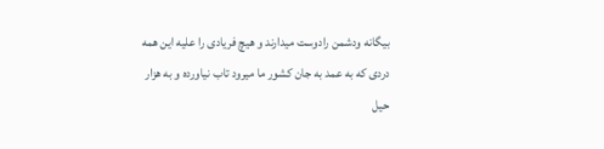بیگانه ودشمن رادوست میدارند و هیچ فریادی را علیه این همه دردی که به عمد به جان کشور ما میرود تاب نیاورده و به هزار حیل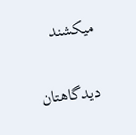میکشند

دیدگاهتان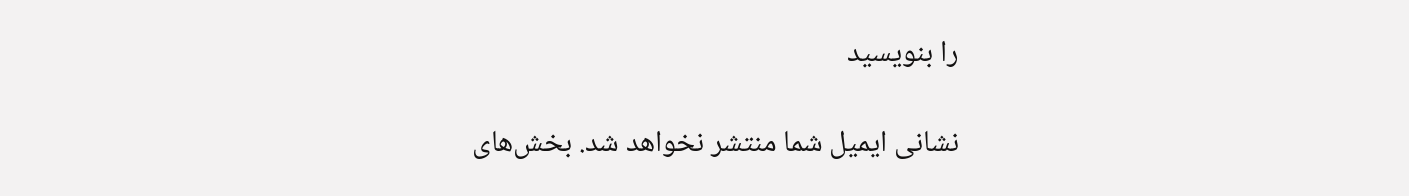را بنویسید

نشانی ایمیل شما منتشر نخواهد شد. بخش‌های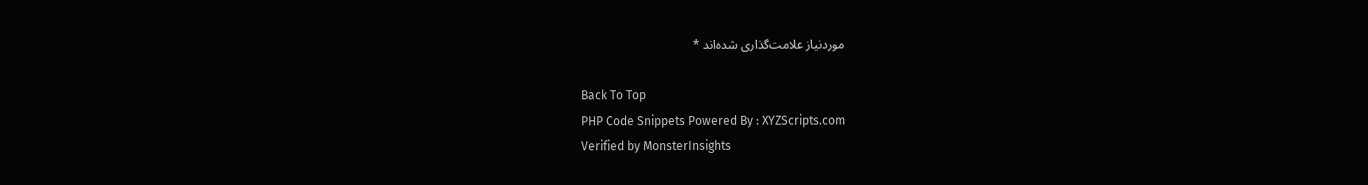موردنیاز علامت‌گذاری شده‌اند *

Back To Top
PHP Code Snippets Powered By : XYZScripts.com
Verified by MonsterInsights